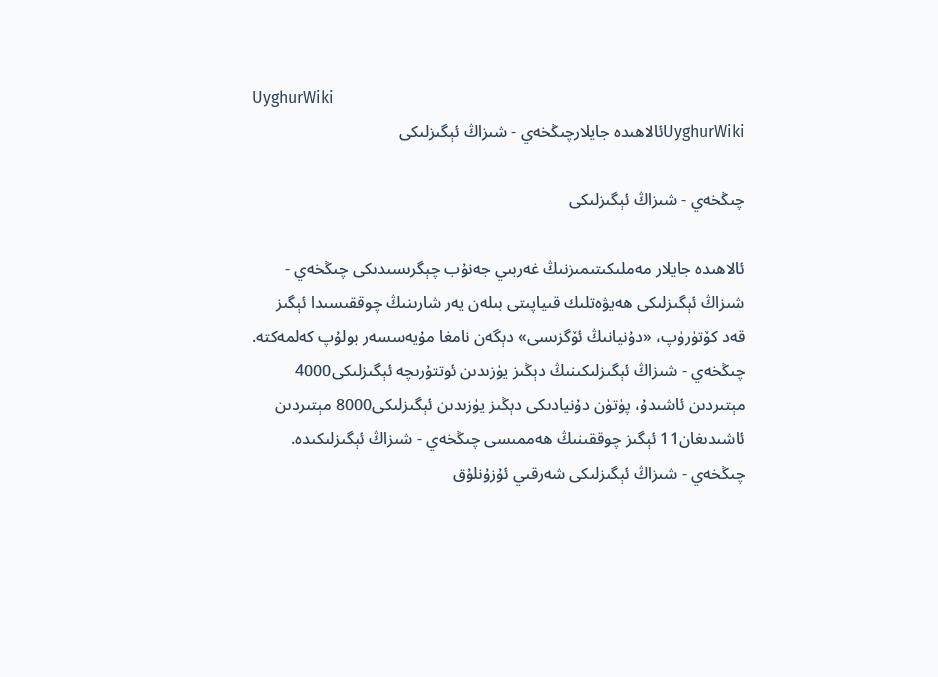UyghurWiki
UyghurWikiئالاھىدە جايلارچىڭخەي - شىزاڭ ئېگىزلىكى

چىڭخەي - شىزاڭ ئېگىزلىكى

ئالاھىدە جايلار مەملىكىتىمىزنىڭ غەربىي جەنۇب چېگرىسىدىكى چىڭخەي - شىزاڭ ئېگىزلىكى ھەيۋەتلىك قىياپىتى بىلەن يەر شارىنىڭ چوققىسىدا ئېگىز قەد كۆتۈرۈپ، «دۇنيانىڭ ئۆگزىسى» دېگەن نامغا مۇيەسسەر بولۇپ كەلمەكتە. چىڭخەي - شىزاڭ ئېگىزلىكىنىڭ دېڭىز يۈزىدىن ئوتتۇرىچە ئېگىزلىكى4000 مېتىردىن ئاشىدۇ، پۈتۈن دۇنيادىكى دېڭىز يۈزىدىن ئېگىزلىكى8000 مېتىردىن ئاشىدىغان11 ئېگىز چوققىنىڭ ھەممىسى چىڭخەي - شىزاڭ ئېگىزلىكىدە. چىڭخەي - شىزاڭ ئېگىزلىكى شەرقىي ئۇزۇنلۇق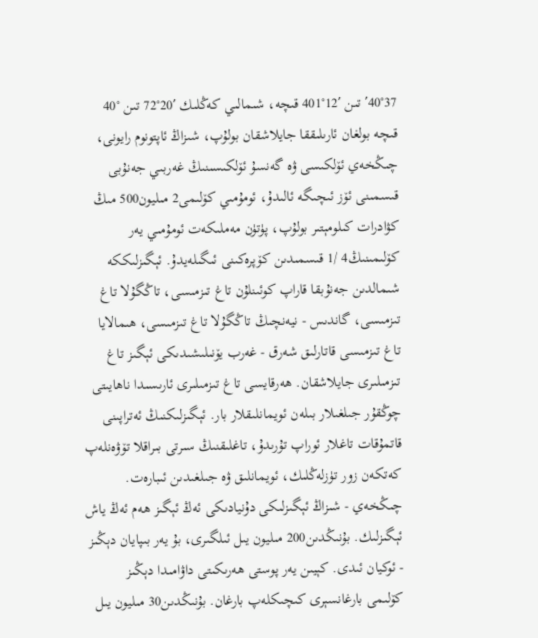′40°37 تىن ′12°401 قىچە، شىمالىي كەڭلىك ′20°72 تىن °40 قىچە بولغان ئارىلىققا جايلاشقان بولۇپ، شىزاڭ ئاپتونوم رايونى، چىڭخەي ئۆلكىسى ۋە گەنسۇ ئۆلكىسىنىڭ غەربىي جەنۇبى قىسمىنى ئۆز ئىچىگە ئالىدۇ، ئومۇمىي كۆلىمى2 مىليون500 مىڭ كۋادرات كىلومېتىر بولۇپ، پۈتۈن مەملىكەت ئومۇمىي يەر كۆلىمىنىڭ4 /1 قىسمىدىن كۆپرەكىنى ئىگىلەيدۇ. ئېگىزلىككە شىمالدىن جەنۇبقا قاراپ كوئىنلۇن تاغ تىزمىسى، تاڭگۇلا تاغ تىزمىسى، گاندىس - نيەنچىڭ تاڭگۇلا تاغ تىزمىسى، ھىمالايا تاغ تىزمىسى قاتارلىق شەرق - غەرب يۆنىلىشىدىكى ئېگىز تاغ تىزمىلىرى جايلاشقان. ھەرقايسى تاغ تىزمىلىرى ئارىسىدا ناھايىتى چوڭقۇر جىلغىلار بىلەن ئويمانلىقلار بار. ئېگىزلىكنىڭ ئەتراپىنى قاتمۇقات تاغلار ئوراپ تۇرىدۇ، تاغلىقنىڭ سىرتى بىراقلا تۆۋەنلەپ كەتكەن زور تۈزلەڭلىك، ئويمانلىق ۋە جىلغىدىن ئىبارەت. چىڭخەي - شىزاڭ ئېگىزلىكى دۇنيادىكى ئەڭ ئېگىز ھەم ئەڭ ياش ئېگىزلىك. بۇنىڭدىن200 مىليون يىل ئىلگىرى، بۇ يەر بىپايان دېڭىز - ئوكيان ئىدى. كېيىن يەر پوستى ھەرىكىتى داۋامىدا دېڭىز كۆلىمى بارغانسېرى كىچىكلەپ بارغان. بۇنىڭدىن30 مىليون يىل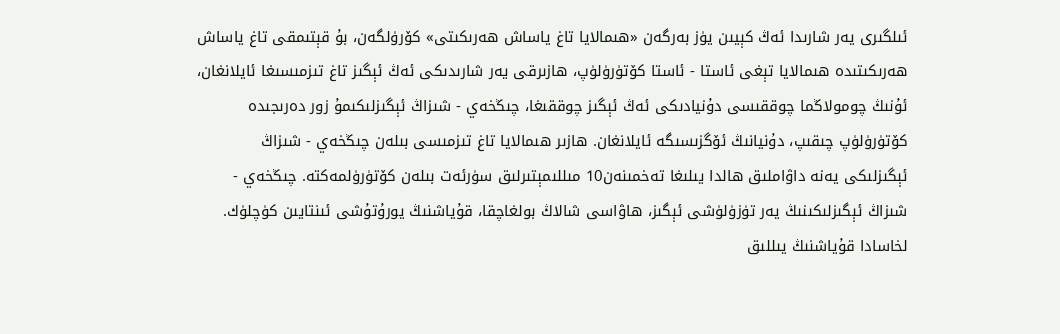ئىلگىرى يەر شارىدا ئەڭ كېيىن يۈز بەرگەن «ھىمالايا تاغ ياساش ھەرىكىتى» كۆرۈلگەن، بۇ قېتىمقى تاغ ياساش ھەرىكىتىدە ھىمالايا تېغى ئاستا - ئاستا كۆتۈرۈلۈپ، ھازىرقى يەر شارىدىكى ئەڭ ئېگىز تاغ تىزمىسىغا ئايلانغان، ئۇنىڭ چومولاڭما چوققىسى دۇنيادىكى ئەڭ ئېگىز چوققىغا، چىڭخەي - شىزاڭ ئېگىزلىكىمۇ زور دەرىجىدە كۆتۈرۈلۈپ چىقىپ، دۇنيانىڭ ئۆگزىسىگە ئايلانغان. ھازىر ھىمالايا تاغ تىزمىسى بىلەن چىڭخەي - شىزاڭ ئېگىزلىكى يەنە داۋاملىق ھالدا يىلىغا تەخمىنەن10 مىللىمېتىرلىق سۈرئەت بىلەن كۆتۈرۈلمەكتە. چىڭخەي - شىزاڭ ئېگىزلىكىنىڭ يەر تۈزۈلۈشى ئېگىز، ھاۋاسى شالاڭ بولغاچقا، قۇياشنىڭ يورۇتۇشى ئىنتايىن كۈچلۈك. لخاسادا قۇياشنىڭ يىللىق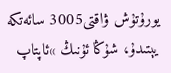يورۇتۇش ۋاقتى3005 سائەتكە يېتىدۇ، شۇڭا ئۇنىڭ »ئاپتاپ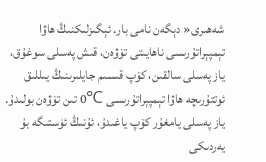شەھىرى« دېگەن نامى بار. ئېگىزلىكنىڭ ھاۋا تېمپېراتۇرىسى ناھايىتى تۆۋەن، قىش پەسلى سوغۇق، ياز پەسلى سالقىن، كۆپ قىسىم جايلىرىنىڭ يىللىق ئوتتۇرىچە ھاۋا تېمپېراتۇرىسى ℃0 تىن تۆۋەن بولىدۇ. ياز پەسلى يامغۇر كۆپ ياغىدۇ، ئۇنىڭ ئۈستىگە بۇ يەردىكى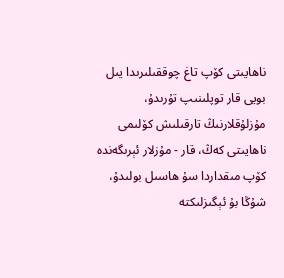ناھايىتى كۆپ تاغ چوققىلىرىدا يىل بويى قار توپلىنىپ تۇرىدۇ، مۇزلۇقلارنىڭ تارقىلىش كۆلىمى ناھايىتى كەڭ، قار - مۇزلار ئېرىگەندە كۆپ مىقداردا سۇ ھاسىل بولىدۇ، شۇڭا بۇ ئېگىزلىكتە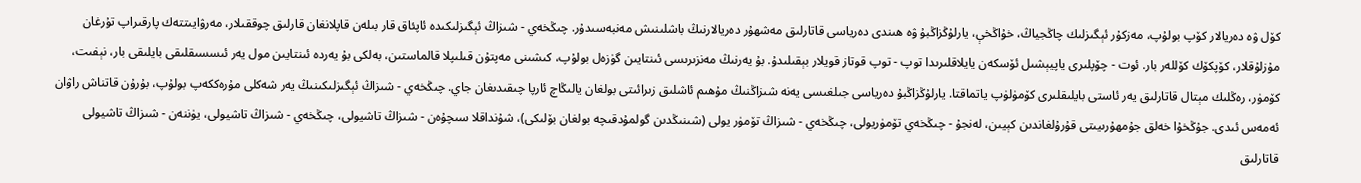كۆل ۋە دەريالار كۆپ بولۇپ، مەزكۇر ئېگىزلىك چاڭجياڭ، خۇاڭخې، يارلۇڭزاڭبۇ ۋە ھىندى دەرياسى قاتارلىق مەشھۇر دەريالارنىڭ باشلىنىش مەنبەسىدۇر. چىڭخەي - شىزاڭ ئېگىزلىكىدە ئاپئاق قار بىلەن قاپلانغان قارلىق چوققىلار، مەرۋايىتتەك پارقىراپ تۇرغان مۇزلۇقلار، كۆپكۆك كۆللەر بار. ئوت - چۆپلىرى ياپيېشىل ئۆسكەن يايلاقلىرىدا توپ - توپ قوتاز قويلار بېقىلىدۇ. بۇ يەرنىڭ مەنزىرىسى ئىنتايىن گۈزەل بولۇپ، كىشىنى مەپتۇن قىلىپلا قالماستىن، بەلكى بۇ يەردە ئىنتايىن مول يەر ئىسسىقلىقى بايلىقى بار، نېفىت، كۆمۈر، رەڭلىك مېتال قاتارلىق يەر ئاستى بايلىقلىرى كۆمۈلۈپ ياتماقتا. يارلۇڭزاڭبۇ دەرياسى جىلغىسى يەنە شىزاڭنىڭ مۇھىم ئاشلىق زىرائىتى بولغان يالىڭاچ ئارپا چىقىدىغان جاي. چىڭخەي - شىزاڭ ئېگىزلىكىنىڭ يەر شەكلى مۇرەككەپ بولۇپ، بۇرۇن قاتناش راۋان ئەمەس ئىدى. جۇڭخۇا خەلق جۇمھۇرىيىتى قۇرۇلغاندىن كېيىن، لەنجۇ - چىڭخەي تۆمۈريولى، چىڭخەي - شىزاڭ تۆمۈر يولى (شىنىڭدىن گولمۇدقىچە بولغان بۆلىكى)، شۇنداقلا سىچۇەن - شىزاڭ تاشيولى، چىڭخەي - شىزاڭ تاشيولى، يۈننەن - شىزاڭ تاشيولى قاتارلىق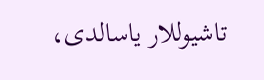تاشيوللار ياسالدى،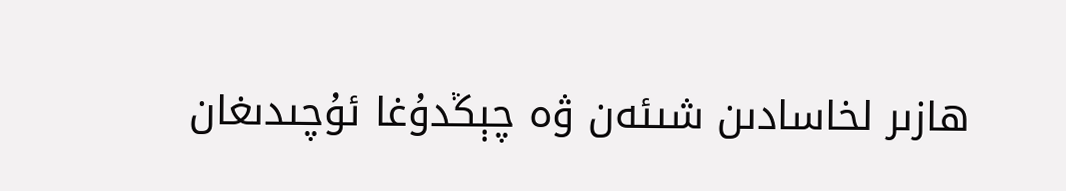ھازىر لخاسادىن شىئەن ۋە چېڭدۇغا ئۇچىدىغان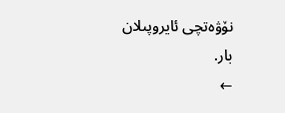نۆۋەتچى ئايروپىلان بار.
←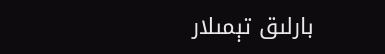بارلىق تېمىلار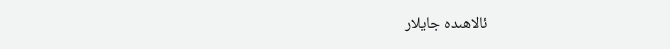ئالاھىدە جايلار